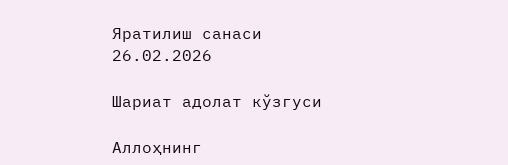Яратилиш санаси 26.02.2026

Шариат адолат кўзгуси

Аллоҳнинг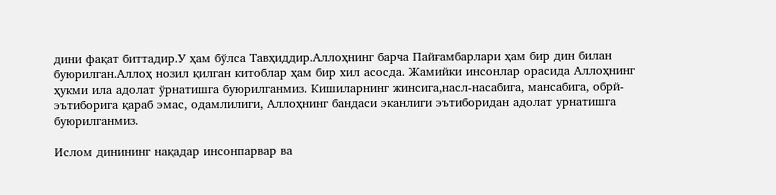дини фақат биттадир.У ҳам бўлса Тавҳиддир.Аллоҳнинг барча Пайғамбарлари ҳам бир дин билан буюрилган.Аллоҳ нозил қилган китоблар ҳам бир хил асосда. Жамийки инсонлар орасида Аллоҳнинг ҳукми ила адолат ўрнатишга буюрилганмиз. Кишиларнинг жинсига,насл-насабига, мансабига, обрй-эътиборига қараб эмас, одамлилиги, Аллоҳнинг бандаси эканлиги эътиборидан адолат урнатишга буюрилганмиз.

Ислом динининг нақадар инсонпарвар ва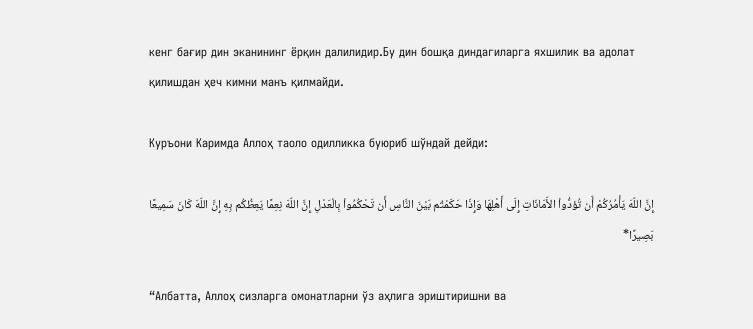кенг бағир дин эканининг ёрқин далилидир.Бу дин бошқа диндагиларга яхшилик ва адолат қилишдан ҳеч кимни манъ қилмайди.

Куръони Каримда Аллоҳ таоло одилликка буюриб шўндай дейди:

إِنَّ اللّهَ يَأْمُرُكُمْ أَن تُؤدُّواْ الأَمَانَاتِ إِلَى أَهْلِهَا وَإِذَا حَكَمْتُم بَيْنَ النَّاسِ أَن تَحْكُمُواْ بِالْعَدْلِ إِنَّ اللّهَ نِعِمَّا يَعِظُكُم بِهِ إِنَّ اللّهَ كَانَ سَمِيعًا بَصِيرًا*

“Албатта, Аллоҳ сизларга омонатларни ўз аҳлига эриштиришни ва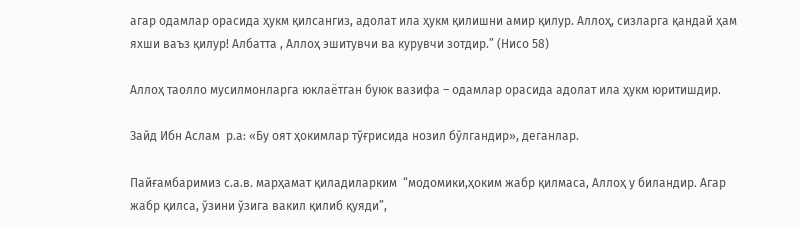агар одамлар орасида ҳукм қилсангиз, адолат ила ҳукм қилишни амир қилур. Аллоҳ, сизларга қандай ҳам яхши ваъз қилур! Албатта , Аллоҳ эшитувчи ва курувчи зотдир.” (Нисо 58)

Аллоҳ таолло мусилмонларга юклаётган буюк вазифа – одамлар орасида адолат ила ҳукм юритишдир.

Зайд Ибн Аслам  р.а: «Бу оят ҳокимлар тўғрисида нозил бўлгандир», деганлар.

Пайғамбаримиз с.а.в. марҳамат қиладиларким  “модомики,ҳоким жабр қилмаса, Аллоҳ у биландир. Агар жабр қилса, ўзини ўзига вакил қилиб қуяди”,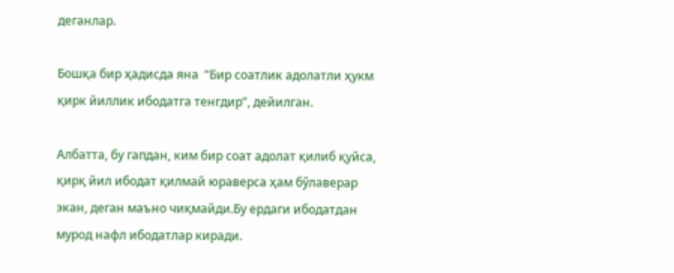деганлар.

Бошқа бир ҳадисда яна  “Бир соатлик адолатли ҳукм  қирк йиллик ибодатга тенгдир”, дейилган.

Албатта, бу гапдан, ким бир соат адолат қилиб қуйса, қирқ йил ибодат қилмай юраверса ҳам бўлаверар экан, деган маъно чиқмайди.Бу ердаги ибодатдан мурод нафл ибодатлар киради.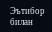Эътибор билан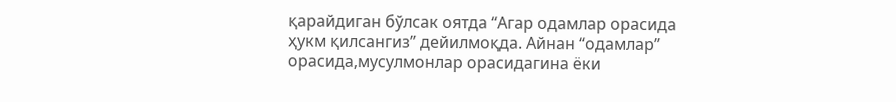қарайдиган бўлсак оятда “Агар одамлар орасида ҳукм қилсангиз” дейилмоқда. Айнан “одамлар” орасида,мусулмонлар орасидагина ёки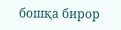бошқа бирор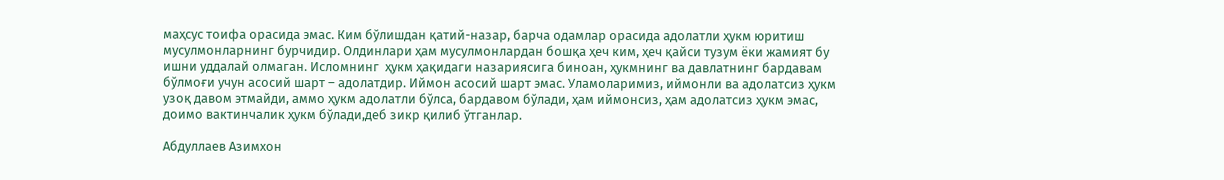маҳсус тоифа орасида эмас. Ким бўлишдан қатий-назар, барча одамлар орасида адолатли ҳукм юритиш мусулмонларнинг бурчидир. Олдинлари ҳам мусулмонлардан бошқа ҳеч ким, ҳеч қайси тузум ёки жамият бу ишни уддалай олмаган. Исломнинг  ҳукм ҳақидаги назариясига биноан, ҳукмнинг ва давлатнинг бардавам бўлмоғи учун асосий шарт – адолатдир. Иймон асосий шарт эмас. Уламоларимиз, иймонли ва адолатсиз ҳукм узоқ давом этмайди, аммо ҳукм адолатли бўлса, бардавом бўлади, ҳам иймонсиз, ҳам адолатсиз ҳукм эмас, доимо вактинчалик ҳукм бўлади,деб зикр қилиб ўтганлар.

Абдуллаев Азимхон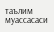таълим муассасаси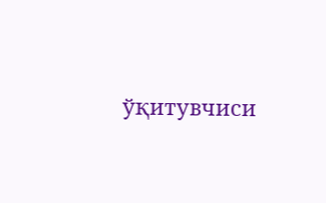ўқитувчиси